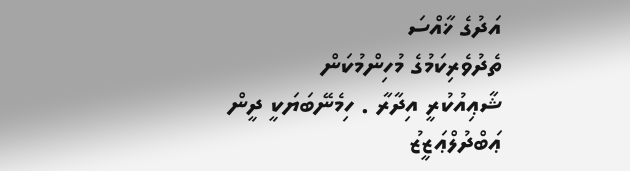އަދުގެ ޚާއްސަ
ތެދުވެރިކަމުގެ މުހިންމުކަން
ޝާޢިއުކުރީ އިދާރާ . ހިމެނޭބަޔަކީ ދީން
ޢަބްދުލްޢަޒީޒު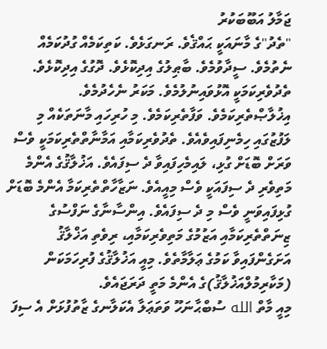ޖަމާލު އަބޫބަކުރު
"ތެދު"ގެ މާނައަކީ ޙައްޤެވެ. ރަނގަޅެވެ. ކަތިކަމެއް ގުދުކަމެއް ނެތުމެވެ. ސީދާވުމެވެ. ބާޠިލުގެ އިދިކޮޅެވެ. ދޮގުގެ އިދިކޮޅެވެ. ތެދުވެރިކަމަކީ އޮޅުވައިނުލުމެވެ. މަކަރު ނެހެދުމެވެ. އިޚުލާޞްތެރިކަމެވެ. ވަފާތެރިކަމެވެ. މި ހުރިހައި މާނަތަކެއް މި ލަފުޒުގައި ހިމެނިފައިވެއެވެ. ތެދުވެރިކަމާއި އަމާނާތްތެރިކަމަކީ ވެސް ވަރަށް ބޮޑަށް ގުޅި، ލައިމެހިފައިވާ ދެ ސިފައެވެ. އަޚުލާޤުގެ އެންމެ މަތިވެރި ދެ ސިފައަކީ ވެސް މިއީއެވެ. ނަޒާހާތްތެރިކަމާ އެންމެ ބޮޑަށް ގުޅިފައިވަނީ ވެސް މި ދެ ސިފައެވެ. އިންސާނާގެ ނަފްސުގެ ޒިނަތްތެރިކަމާއި އަޒުމުގެ މަތިވެރިކަމާއި، ރިވެތި އަޚްލާޤު އަށަގެންފައިވާ ކަމުގެ ޢަލާމާތެވެ. މިއީ އަޚުލާޤުގެ ފުރިހަމަކަން (މަކާރިމުލްއަޚުލާޤު)ގެ އެންމެ މަތީ ދަރަޖައެވެ.
މިއީ މާތް الله ސުބްޙާނަހޫ ވަތަޢަލާ އެކަލާނގެ ޒާތުފުޅަށް އެ ސިފަ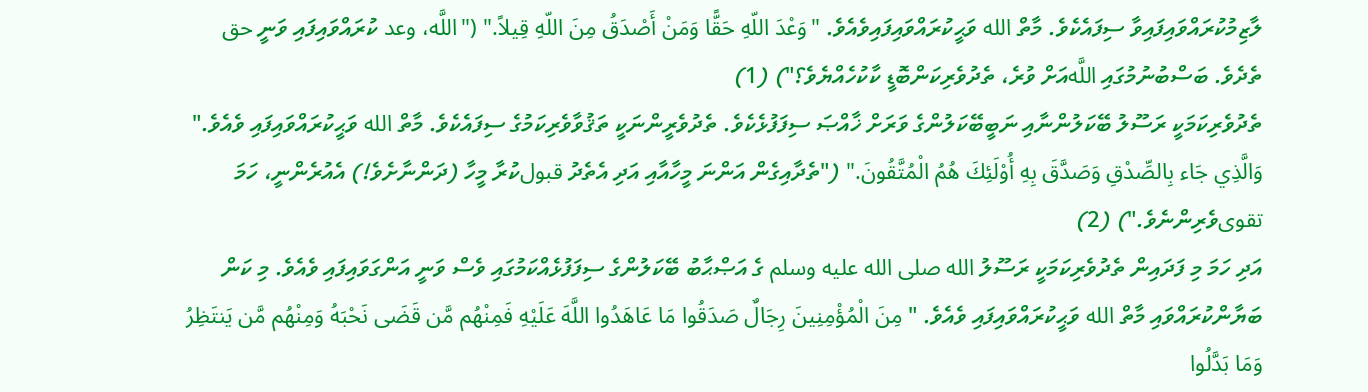ލާޒިމުކުރައްވައިފައިވާ ސިފައެކެވެ. މާތް الله ވަޙީކުރައްވައިފައިވެއެވެ. "وَعْدَ اللّهِ حَقًّا وَمَنْ أَصْدَقُ مِنَ اللّهِ قِيلاً." ("اللَّه، وعد ކުރައްވައިފައި ވަނީ حق ތެދެވެ. ބަސްބުނުމުގައި اللَّهއަށް ވުރެ، ތެދުވެރިކަންބޮޑީ ކާކުހެއްޔެވެ؟") (1)
ތެދުވެރިކަމަކީ ރަސޫލު ބޭކަލުންނާއި ނަބީބޭކަލުންގެ ވަރަށް ޚާއްޞަ ސިފަފުޅެކެވެ. ތެދުވެރީންނަކީ ތަޤުވާވެރިކަމުގެ ސިފައެކެވެ. މާތް الله ވަޙީކުރައްވައިފައި ވެއެވެ." وَالَّذِي جَاء بِالصِّدْقِ وَصَدَّقَ بِهِ أُوْلَئِكَ هُمُ الْمُتَّقُونَ." ("ތެދާއިގެން އަންނަ މީހާއާއި އަދި އެތެދު قبولކުރާ މީހާ (ދަންނާށެވެ!) އެއުރެންނީ، ހަމަ تقوىވެރިންނެވެ.") (2)
އަދި ހަމަ މި ފަދައިން ތެދުވެރިކަމަކީ ރަސޫލު الله صلى الله عليه وسلم ގެ އަޞްޙާބު ބޭކަލުންގެ ސިފަފުޅެއްކަމުގައި ވެސް ވަނީ އަންގަވައިފައި ވެއެވެ. މި ކަން ބަޔާންކުރައްވައި މާތް الله ވަޙީކުރައްވައިފައި ވެއެވެ. " مِنَ الْمُؤْمِنِينَ رِجَالٌ صَدَقُوا مَا عَاهَدُوا اللَّهَ عَلَيْهِ فَمِنْهُم مَّن قَضَى نَحْبَهُ وَمِنْهُم مَّن يَنتَظِرُ وَمَا بَدَّلُوا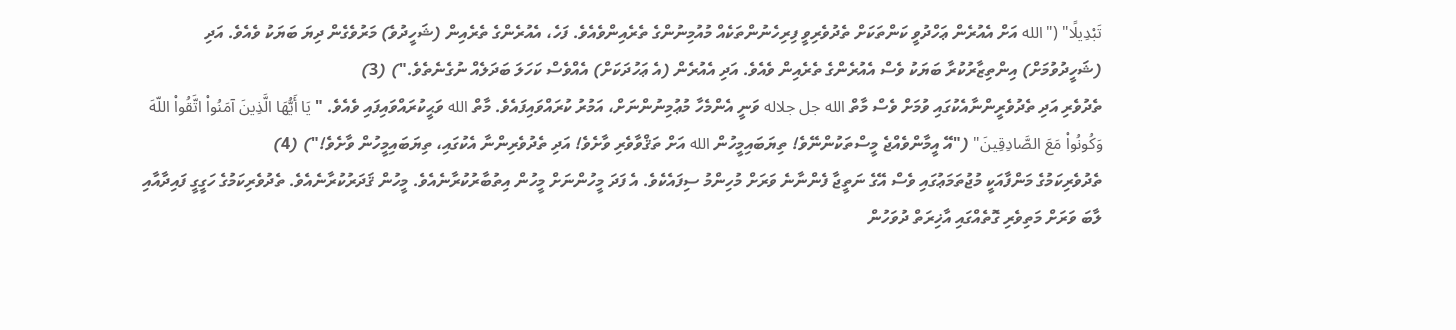تَبْدِيلًا" ("الله އަށް އެއުރެން ޢަހްދުވީ ކަންތަކަށް ތެދުވެރިވީ ފިރިހެނުންތަކެއް މުއުމިނުންގެ ތެރެއިންވެއެވެ. ފަހެ، އެއުރެންގެ ތެރެއިން (ޝަހީދުވެ) މަރުވެގެން ދިޔަ ބަޔަކު ވެއެވެ. އަދި (ޝަހީދުވުމަށް) އިންތިޒާރުކުރާ ބަޔަކު ވެސް އެއުރެންގެ ތެރެއިން ވެއެވެ. އަދި އެއުރެން (އެ ޢަހުދަކަށް) އެއްވެސް ކަހަލަ ބަދަލެއް ނުގެނެތެވެ.") (3)
ތެދުވެރި އަދި ތެދުވެރީންނާއެކުގައި ވުމަށް ވެސް މާތް الله جل جلاله ވަނީ އެންމެހާ މުޢުމިނުންނަށް، އަމުރު ކުރައްވައިފައެވެ. މާތް الله ވަޙީކުރައްވައިފައި ވެއެވެ. " يَا أَيُّهَا الَّذِينَ آمَنُواْ اتَّقُواْ اللّهَ وَكُونُواْ مَعَ الصَّادِقِينَ" ("އޭ އީމާންވެއްޖެ މީސްތަކުންނޭވެ! ތިޔަބައިމީހުން الله އަށް ތަޤްވާވެރި ވާށެވެ! އަދި ތެދުވެރިންނާ އެކުގައި، ތިޔަބައިމީހުން ވާށެވެ!") (4)
ތެދުވެރިކަމުގެ މަންފާއަކީ މުޖުތަމަޢުގައި ވެސް އޭގެ ނަތީޖާ ފެންނާނެ ވަރަށް މުހިންމު ސިފައެކެވެ. އެ ފަދަ މީހުންނަށް މީހުން އިތުބާރުކުރާނެއެވެ. މީހުން ޤަދަރުކުރާނެއެވެ. ތެދުވެރިކަމުގެ ހަގީގީ ފައިދާއާއި ލާބަ ވަރަށް މަތިވެރި ގޮތެއްގައި އާޚިރަތް ދުވަހުން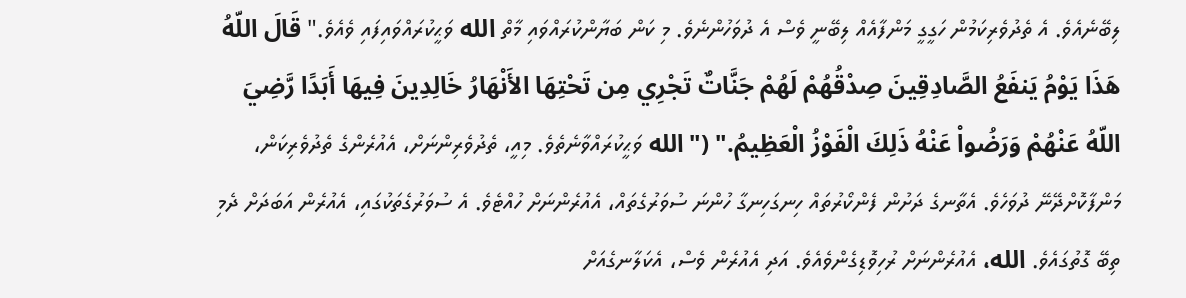ލިބޭނެއެވެ. އެ ތެދުވެރިކަމުން ހަގީގީ މަންފާއެއް ލިބޭނީ ވެސް އެ ދުވަހުންނެވެ. މި ކަން ބަޔާންކުރައްވައި މާތް الله ވަޙީކުރައްވައިފައި ވެއެވެ." قَالَ اللّهُ هَذَا يَوْمُ يَنفَعُ الصَّادِقِينَ صِدْقُهُمْ لَهُمْ جَنَّاتٌ تَجْرِي مِن تَحْتِهَا الأَنْهَارُ خَالِدِينَ فِيهَا أَبَدًا رَّضِيَ اللّهُ عَنْهُمْ وَرَضُواْ عَنْهُ ذَلِكَ الْفَوْزُ الْعَظِيمُ." ("الله ވަޙީކުރައްވާނެތެވެ. މިއީ، ތެދުވެރިންނަށް، އެއުރެންގެ ތެދުވެރިކަން، މަންފާކޮށްދޭނޭ ދުވަހެވެ. އެތާނގެ ދަށުން ފެންކޯރުތައް ހިނގަހިނގާ ހުންނަ ސުވަރުގެތައް، އެއުރެންނަށް ހުއްޓެވެ. އެ ސުވަރުގެތަކުގައި، އެއުރެން އަބަދަށް ދެމި ތިބޭ ގޮތުގައެވެ. الله، އެއުރެންނަށް ރުހިވޮޑިގެންވެއެވެ. އަދި އެއުރެން ވެސް، އެކަލާނގެއަށް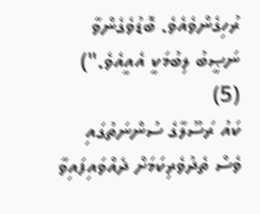ރުހިގެންވެއެވެ. ބޮޑުވެގެންވާ ނަޞީބު ލިބުމަކީ އެއީއެވެ.") (5)
ކައު ރަސޫލާގެ ސުންނަތުގައި ވެސް ތެދުވެރިކަމަށް ދެއްވައިފައިވާ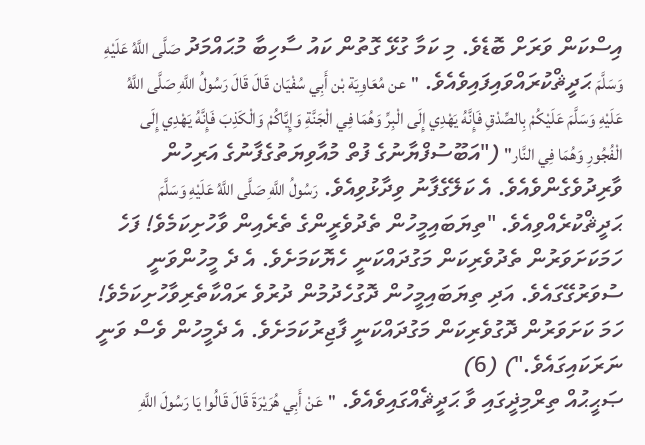އިސްކަން ވަރަށް ބޮޑެވެ. މި ކަމާ ގުޅޭ ގޮތުން ކައު ސާހިބާ މުޙައްމަދު صَلَّى اللَّهُ عَلَيْهِ وَسَلَّمَ ޙަދީޘްކުރައްވައިފައިވެއެވެ. "عن مُعَاوِيَة بْن أَبِي سُفْيَان قَالَ قَالَ رَسُولُ اللَّهِ صَلَّى اللَّهُ عَلَيْهِ وَسَلَّمَ عَلَيْكُمْ بِالصِّدْقِ فَإِنَّهُ يَهْدِي إِلَى الْبِرِّ وَهُمَا فِي الْجَنَّةِ وَإِيَّاكُمْ وَالْكَذِبَ فَإِنَّهُ يَهْدِي إِلَى الْفُجُورِ وَهُمَا فِي النَّار" ("އަބޫސުފްޔާނުގެ ފުތް މުއާވިޔަތުގެފާނުގެ އަރިހުން ވާރިދުވެގެންވެއެވެ. އެ ކަލޭގެފާނު ވިދާޅުވިއެވެ. رَسُولُ اللَّهِ صَلَّى اللَّهُ عَلَيْهِ وَسَلَّمَ ޙަދީޘްކުރެއްވިއެވެ. "ތިޔަބައިމީހުން ތެދުވެރީންގެ ތެރެއިން ވާހުށިކަމެވެ! ފަހެ ހަމަކަށަވަރުން ތެދުވެރިކަން މަގުދައްކަނީ ހެޔޮކަމަށެވެ. އެ ދެ މީހުންވަނީ ސުވަރުގޭގައެވެ. އަދި ތިޔަބައިމީހުން ދޮގުހެދުމުން ދުރުވެ ރައްކާތެރިވާހުށިކަމެވެ! ހަމަ ކަށަވަރުން ދޮގުވެރިކަން މަގުދައްކަނީ ފާޖިރުކަމަށެވެ. އެ ދެމީހުން ވެސް ވަނީ ނަރަކައިގައެވެ.") (6)
ޞަޙީޙުއް ތިރްމިޛީގައި ވާ ޙަދީޘެއްގައިވެއެވެ. "عَنْ أَبِي هُرَيْرَةَ قَالَ قَالُوا يَا رَسُولَ اللَّهِ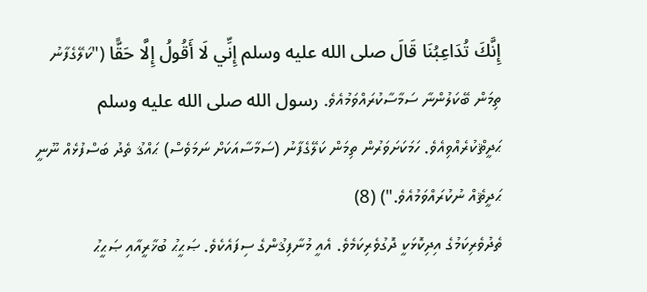إِنَّكَ تُدَاعِبُنَا قَالَ صلى الله عليه وسلم إِنِّي لَا أَقُولُ إِلَّا حَقًّا ("ކަލޭގެފާނު ތިމަން ބޭކަލުންނާ ސަމާސާކުރައްވަމުއެވެ. رسول الله صلى الله عليه وسلم ޙަދީޘްކުރެއްވިއެވެ. ހަމަކަށަވަރުން ތިމަން ކަލޭގެފާނު (ސަމާސާއަކަށް ނަމަވެސް) ޙައްޤު ތެދު ބަސްފުޅެއް ނޫނީ ޙަދީޘެއް ނުކުރައްވަމުއެވެ.") (8)
ތެދުވެރިކަމުގެ އިދިކޮޅަކީ ދޮގުވެރިކަމެވެ. އެއީ މުނާފިޤުންގެ ސިފައެކެވެ. ޞަޙީޙު ބުޚާރީއާއި ޞަޙީޙު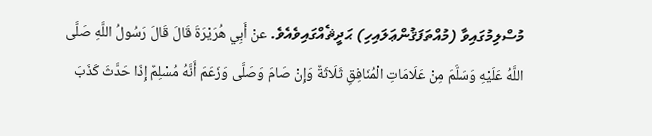މުސްލިމުގައިވާ (މުއްތަފަޤުންޢަލައިހި) ޙަދީޘެއްގައިވެއެވެ. عنْ أَبِي هُرَيْرَةَ قَالَ قَالَ رَسُولُ اللَّهِ صَلَّى اللَّهُ عَلَيْهِ وَسَلَّمَ مِنْ عَلَامَاتِ الْمُنَافِقِ ثَلَاثَةٌ وَإِنْ صَامَ وَصَلَّى وَزَعَمَ أَنَّهُ مُسْلِمٌ إِذَا حَدَّثَ كَذَبَ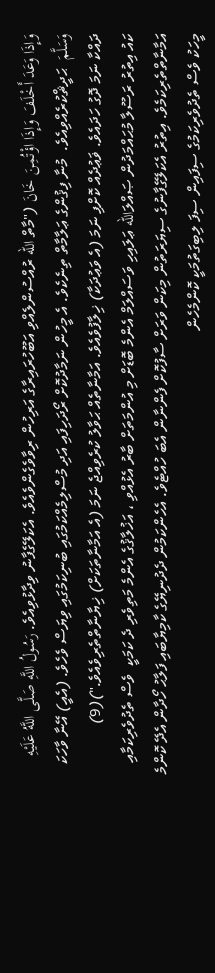وَإِذَا وَعَدَ أَخْلَفَ وَإِذَا اؤْتُمِنَ خَانَ ("މާތް الله ރުއްސުންލެއްވި އަބޫހުރައިރާގެ އަރިހުން ރިވާވެގެންވެއެވެ. އެކަލޭގެފާނު ވިދާޅުވިއެވެ. رَسُولُ اللَّهِ صَلَّى اللَّهُ عَلَيْهِ وَسَلَّمَ  ޙަދީޘްކުރެއްވިއެވެ.  މުނާ ފިޤުންގެ ޢަލާމާތް ތިނެކެވެ. އެ މީހުން ނަމާދުކޮށް ރޯދަހިފައި އަދި މުސްލިމެއްކަމުގައި ބުނިކަމުގައި ވިޔަސް ވެހެވެ. (އެއީ) އޭނާ ވާހަކަ ދައްކާ ނަމަ ދޮގު ހަދައެވެ. ޥަޢުދެއް ކޮށްފި ނަމަ (އެ ވަޢުދަކާ) ޚިލާފުވެއެވެ. އަމާނާތެއް ޙަވާލު ކުރެވިއްޖެ ނަމަ (އެ އަމާނާތަކަށް) ޚިޔާނާތްތެރިވެއެވެ.")(9)
ކައު އިތުރު ރަސޫލާ މުޙައްމަދުން ޞައްލަالله ޢަލައިހި ވަސައްލަމް އެންމެ ބޮޑަށް މި އުންމަތަށް ބާރު އެޅުއްވި ، އަޚުލާޤުގެ އެންމެ މަތިވެރި ދެ ކަމަކީ  ވެސް ތެދުވެރިކަމާއި އަމާނާތްތެރިކަމެވެ. އިތުރު އެކަލޭގެފާނުގެ ސިޔަރަތުން މިކަން ވަރަށް ސާފުކޮށް ފެންނާން އެބަ ހުއްޓެވެ. އެހެންކަމުން ދެދުނިޔޭގެ ކާމިޔާބައި ފަލާޙު ހޯދާން އެދޭ ކޮންމެ މީހަކު ވެސް ތެދުވެރިކަމުގެ ސިފައިން ސިފަ ލިބިގަތުމަކީ ކޮންމެހެން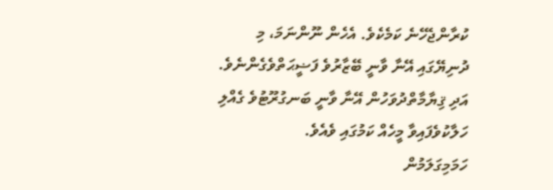ކުރާންޖެހޭނެ ކަމެކެވެ. އެހެން ނޫންނަމަ، މި ދުނިޔޭގައި އޭނާ ވާނީ ބޭޒާރުވެ ފަޟީޙަތްވެގެންނެވެ. އަދި ޤިޔާމާތްދުވަހުން އޭނާ ވާނީ ބަނގުރޫޓުވެ ގެއްލި ހަލާކުވެފައިވާ މީހެއް ކަމުގައި ވެއެވެ.
ހަމަމިގަލަމުން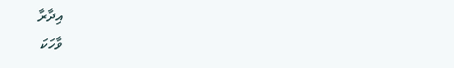އިދާރާ
ވާހަކަ